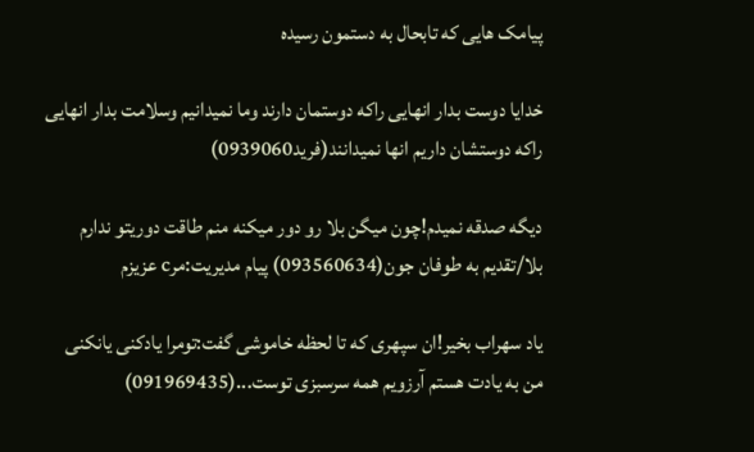پیامک هایی که تابحال به دستمون رسیده

خدایا دوست بدار انهایی راکه دوستمان دارند وما نمیدانیم وسلامت بدار انهایی راکه دوستشان داریم انها نمیدانند(فرید0939060)

دیگه صدقه نمیدم!چون میگن بلا رو دور میکنه منم طاقت دوریتو ندارم بلا/تقدیم به طوفان جون(093560634) پیام مدیریت:مرc عزیزم

یاد سهراب بخیر!ان سپهری که تا لحظه خاموشی گفت:تومرا یادکنی یانکنی من به یادت هستم آرزویم همه سرسبزی توست...(091969435)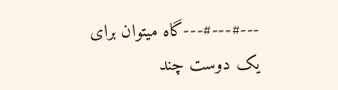---#---#---گاه میتوان برای یک دوست چند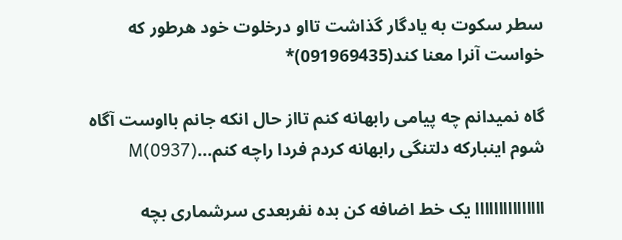سطر سکوت به یادگار گذاشت تااو درخلوت خود هرطور که خواست آنرا معنا کند(091969435)*

گاه نمیدانم چه پیامی رابهانه کنم تااز حال انکه جانم بااوست آگاه شوم اینبارکه دلتنگی رابهانه کردم فردا راچه کنم...M(0937)

ااااااااااااااا یک خط اضافه کن بده نفربعدی سرشماری بچه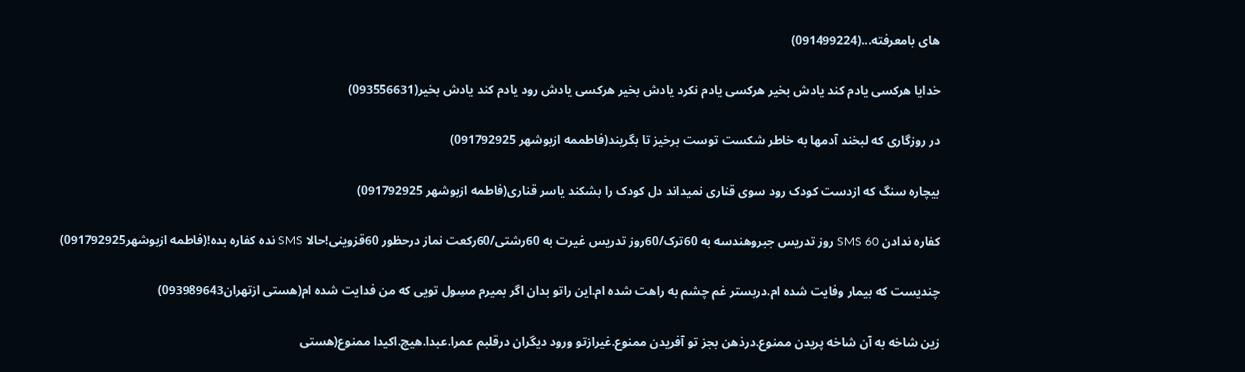های بامعرفته...(091499224)

خدایا هرکسی یادم کند یادش بخیر هرکسی یادم نکرد یادش بخیر هرکسی یادش رود یادم کند یادش بخیر(093556631)

در روزگاری که لبخند آدمها به خاطر شکست توست برخیز تا بگریند(فاطممه ازبوشهر 091792925)

بیچاره سنگ که ازدست کودک رود سوی قناری نمیداند دل کودک را بشکند یاسر قناری(فاطمه ازبوشهر 091792925)

کفاره ندادن SMS 60 روز تدریس جبروهندسه به 60ترک/60روز تدریس غیرت به 60رشتی/60رکعت نماز درحظور 60قزوینی!حالا SMS نده کفاره بده!(فاطمه ازبوشهر091792925)

چندیست که بیمار وفایت شده ام.دربستر غم چشم به راهت شده ام.این راتو بدان اگر بمیرم مسِول تویی که من فدایت شده ام(هستی ازتهران093989643)

زین شاخه به آن شاخه پریدن ممنوع.درذهن بجز تو آفریدن ممنوع.غیرازتو ورود دیگران درقلبم عمرا.عبدا.هیچ.اکیدا ممنوع(هستی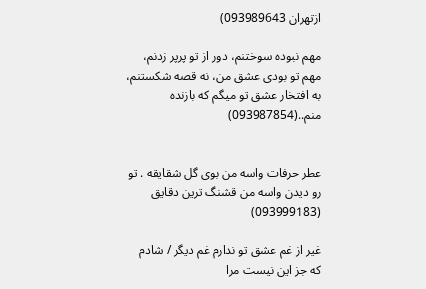ازتهران 093989643)

مهم نبوده سوختنم، دور از تو پرپر زدنم، مهم تو بودی عشق من، نه قصه شكستنم، به افتخار عشق تو میگم كه بازنده منم..(093987854)


عطر حرفات واسه من بوی گل شقایقه . تو رو دیدن واسه من قشنگ ترین دقایق (093999183)

غیر از غم عشق تو ندارم غم دیگر / شادم كه جز این نیست مرا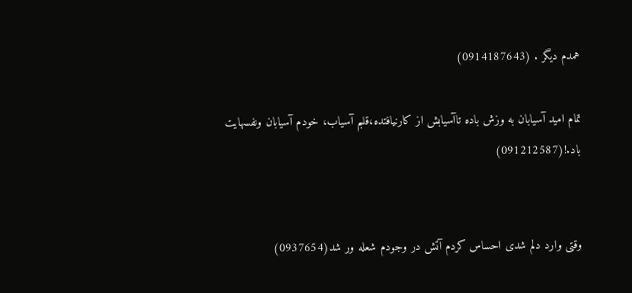همدم دیگر . (0914187643)

تمام امید آسیابان به وزش باده تاآسیابش از کارنیافتده،قلبم آسیاب، خودم آسیابان ونفسهایت باد.!(091212587)


وقتی وارد دلم شدی احساس کردم آتش در وجودم شعله ور شد(0937654)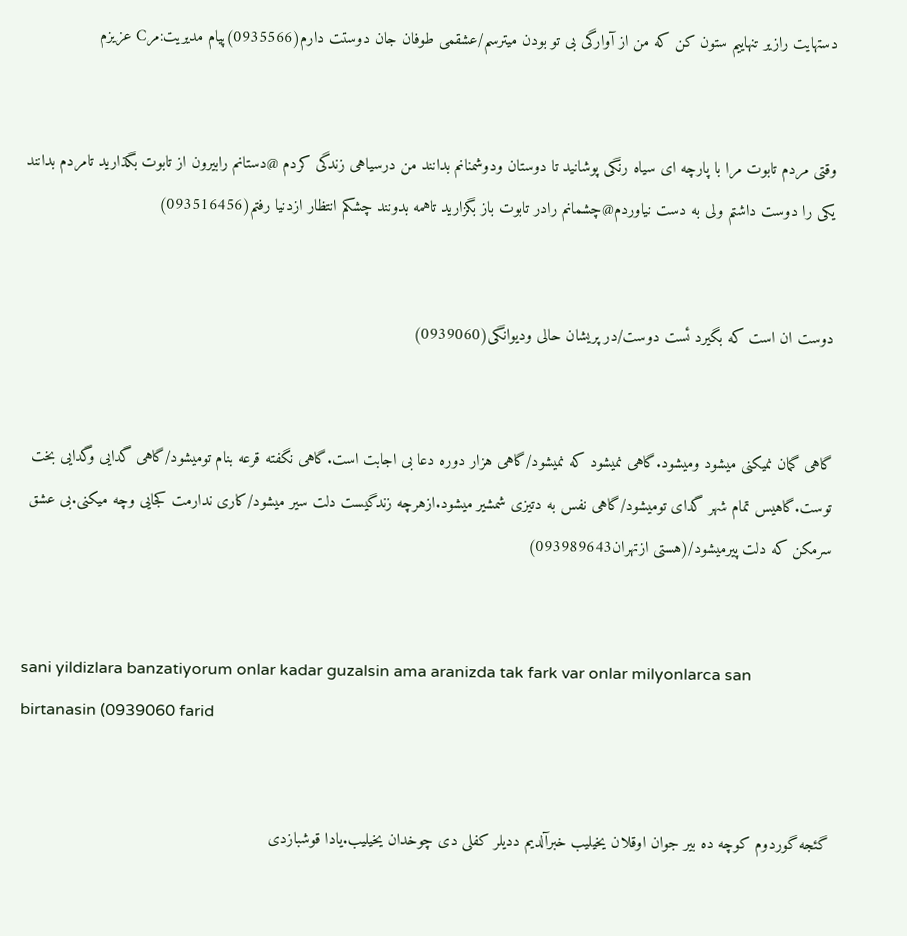دستهایت رازیر تنهاییم ستون کن که من از آوارگی بی تو بودن میترسم/عشقمی طوفان جان دوستت دارم(0935566)پیام مدیریت:مرC عزیزم


وقتی مردم تابوت مرا با پارچه ای سیاه رنگی پوشانید تا دوستان ودوشمنانم بدانند من درسیاهی زندگی کردم @دستانم رابیرون از تابوت بگذارید تامردم بدانند یکی را دوست داشتم ولی به دست نیاوردم@چشمانم رادر تابوت باز بگزارید تاهمه بدونند چشکم انتظار ازدنیا رفتم(093516456)


دوست ان است که بگیرد ئست دوست/در پریشان حالی ودیوانگی(0939060)


گاهی گمان نمیکنی میشود ومیشود.گاهی نمیشود که نمیشود/گاهی هزار دوره دعا بی اجابت است.گاهی نگفته قرعه بنام تومیشود/گاهی گدایی وگدایی بخت توست.گاهیس تمام شهر گدای تومیشود/گاهی نفس به دتیزی شمشیر میشود.ازهرچه زندگیست دلت سیر میشود/کاری ندارمت کجایی وچه میکنی.بی عشق سرمکن که دلت پیرمیشود/(هستی ازتهران093989643)


sani yildizlara banzatiyorum onlar kadar guzalsin ama aranizda tak fark var onlar milyonlarca san birtanasin (0939060 farid


گئجه گوردوم کوچه ده بیر جوان اوقلان یخیلیب خبرآلدیم ددیلر کفلی دی چوخدان یخیلیب.یادا قوشبازدی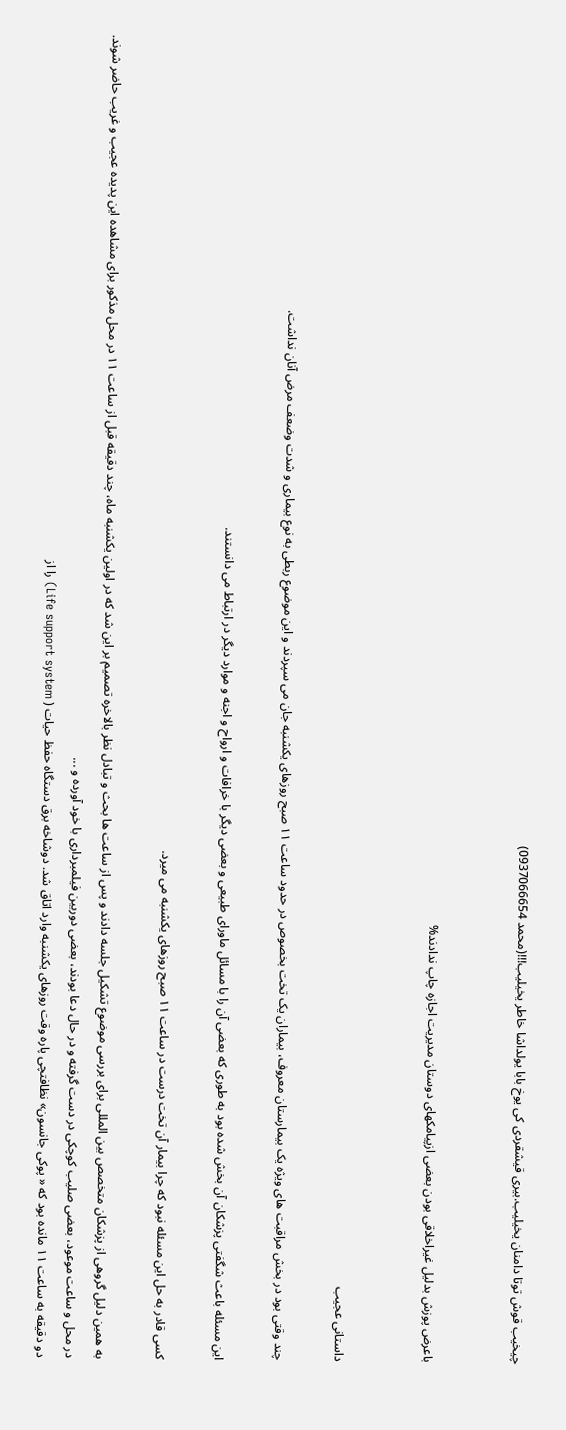چیخیب قوش توتا دامنان یخیلیب.بیری قیشقردی کی یوخ بابا یولداشا خاطر یخیلیب!!!(محمد 0937066654)


باعرض پوزش بدلیل غیراخلاقی بودن بعضی ازپیامکهای دوستان مدیریت اجازه چاپ ندادند%


داستانی عجیب

چند وقتی بود در بخش مراقبت های ویژه یک بیمارستان معروف، بیماران یک تخت بخصوص در حدود ساعت ۱۱ صبح روزهای یکشنبه جان می سپردند و این موضوع ربطی به نوع بیماری و شدت وضعف مرض آنان نداشت.

این مسئله باعث شگفتی پزشکان آن بخش شده بود به طوری که بعضی آن را با مسائل ماورای طبیعی و بعضی دیگر با خرافات و ارواح و اجنه و موارد دیگر در ارتباط می دانستند.

کسی قادر به حل این مسئله نبود که چرا بیمار آن تخت درست در ساعت ۱۱ صبح روزهای یکشنبه می میرد.

به همین دلیل گروهی از پزشکان متخصص بین المللی برای بررسی موضوع تشکیل جلسه دادند و پس از ساعت ها بحث و تبادل نظر بالاخره تصمیم بر این شد که در اولین یکشنبه ماه، چند دقیقه قبل از ساعت ۱۱ در محل مذکور برای مشاهده این پدیده عجیب و غریب حاضر شوند.
در محل و ساعت موعود، بعضی صلیب کوچکی در دست گرفته و در حال دعا بودند، بعضی دوربین فیلمبرداری با خود آورده و ...
دو دقیقه به ساعت ۱۱ مانده بود که « پوکی جانسون‌» نظافتچی پاره وقت روزهای یکشنبه وارد اتاق شد. دوشاخه برق دستگاه حفظ حیات ( Life support system) را از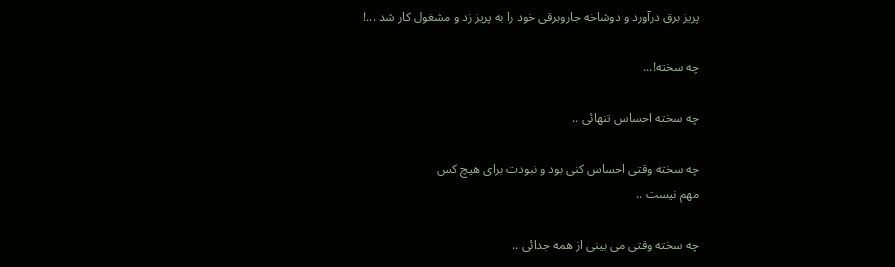پریز برق درآورد و دوشاخه جاروبرقی خود را به پریز زد و مشغول کار شد ...!

چه سخته!...

چه سخته احساس تنهائی ..

چه سخته وقتی احساس کنی بود و نبودت برای هيچ کس
مهم نيست ..

چه سخته وقتی می بينی از همه جدائی ..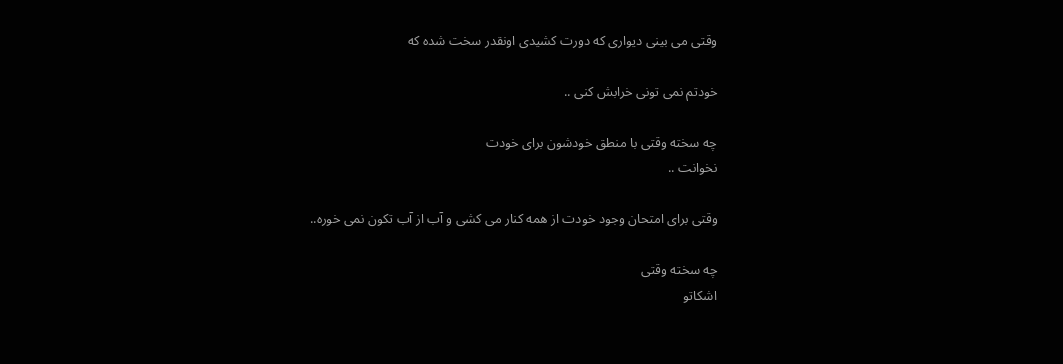وقتی می بينی ديواری که دورت کشيدی اونقدر سخت شده که

خودتم نمی تونی خرابش کنی ..

چه سخته وقتی با منطق خودشون برای خودت
نخوانت ..

وقتی برای امتحان وجود خودت از همه کنار می کشی و آب از آب تکون نمی خوره..

چه سخته وقتی
اشکاتو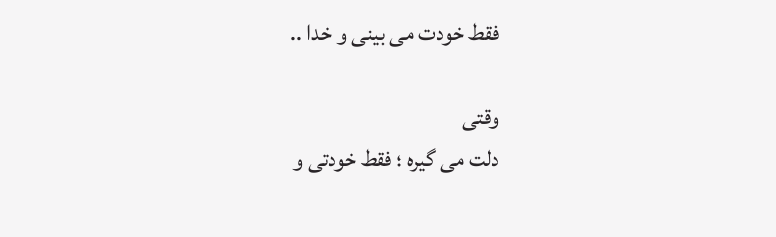فقط خودت می بينی و خدا ..

وقتی
دلت می گيره ؛ فقط خودتی و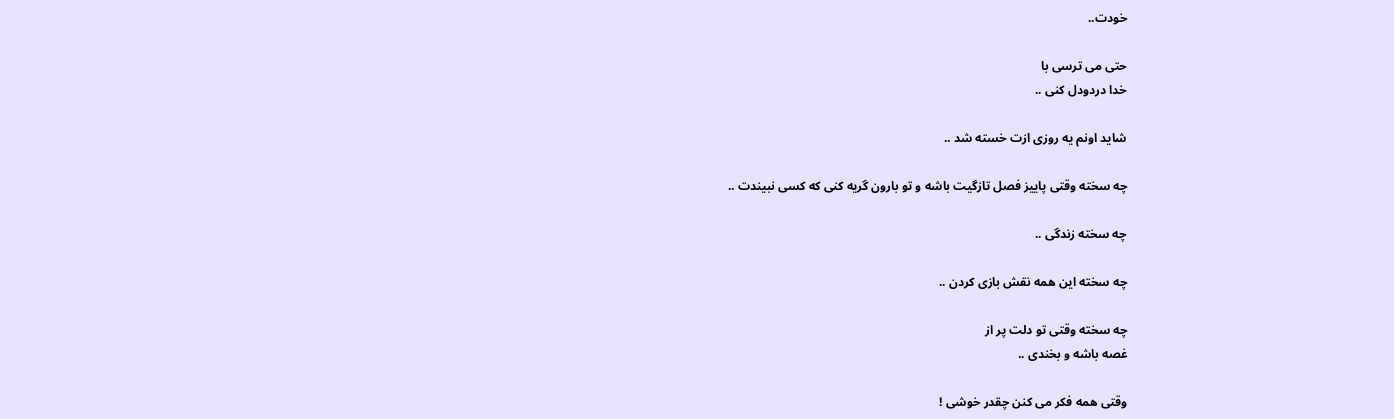خودت..

حتی می ترسی با
خدا دردودل کنی ..

شايد اونم يه روزی ازت خسته شد ..

چه سخته وقتی پاييز فصل تازگيت باشه و تو بارون گريه کنی که کسی نبيندت ..

چه سخته زندگی ..

چه سخته اين همه نقش بازی کردن ..

چه سخته وقتی تو دلت پر از
غصه باشه و بخندی ..

وقتی همه فکر می کنن چقدر خوشی !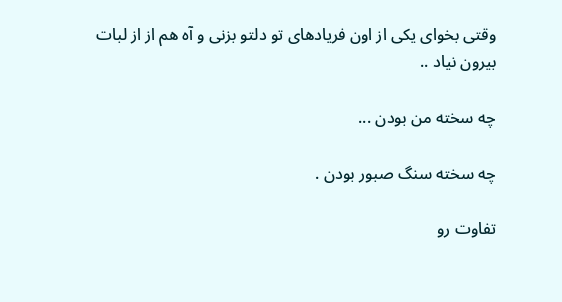وقتی بخوای يکی از اون فريادهای تو دلتو بزنی و آه هم از از لبات بيرون نياد ..

چه سخته من بودن ...

چه سخته سنگ صبور بودن .

تفاوت رو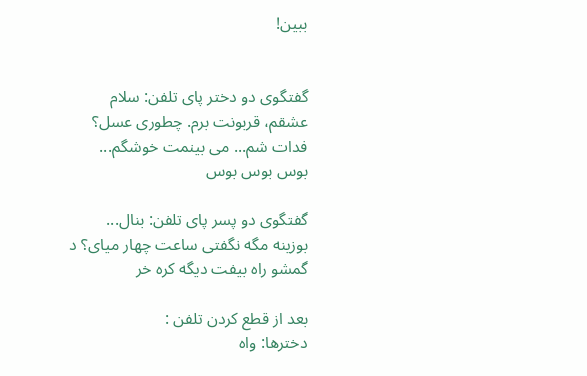ببین!


گفتگوی دو دختر پای تلفن: سلام عشقم، قربونت برم. چطوری عسل؟ فدات شم... می بینمت خوشگم... بوس بوس بوس

گفتگوی دو پسر پای تلفن: بنال... بوزینه مگه نگفتی ساعت چهار میای؟ د گمشو راه بیفت دیگه کره خر

بعد از قطع کردن تلفن :
دخترها: واه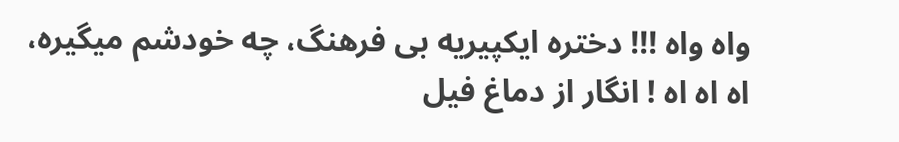واه واه !!! دختره ایکپیریه بی فرهنگ، چه خودشم میگیره، اه اه اه ! انگار از دماغ فیل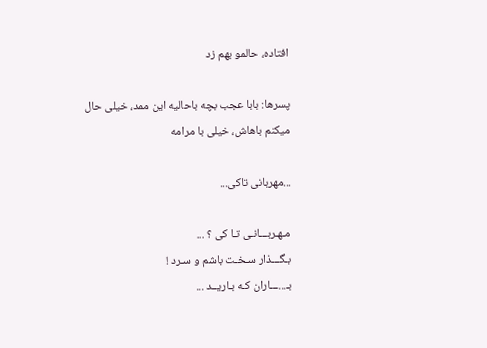افتاده، حالمو بهم زد

پسرها: بابا عجب بچه باحالیه این ممد، خیلی حال میکنم باهاش، خیلی با مرامه

...مهربانی تاکی...

مـهـربـــانـی تـا کی ؟ ...
بـگـــذار سـخـت باشم و سـرد !
بـ...ـــاران کـه بـاریــد ...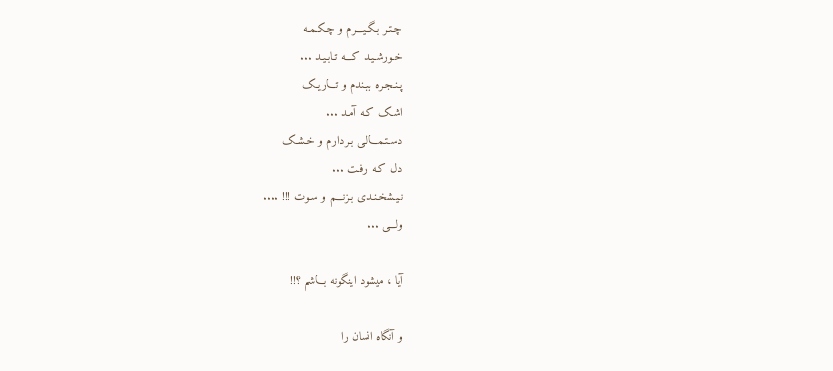چـتـر بـگـیـــرم و چـکـمـه
خـورشـیـد کـــه تـابـیـد ...
پـنـجـره ببـندم و تـــاریـک
اشـک کـه آمـد ...
دسـتـمـــالـی بـردارم و خـشـک
دل کـه رفـت ...
نـیـشخـنـدی بـزنـــم و سـوت !!! ....
ولـــی ...

آیا ، میشود اینگونه بـــاشم ؟!!

و آنگاه انسان را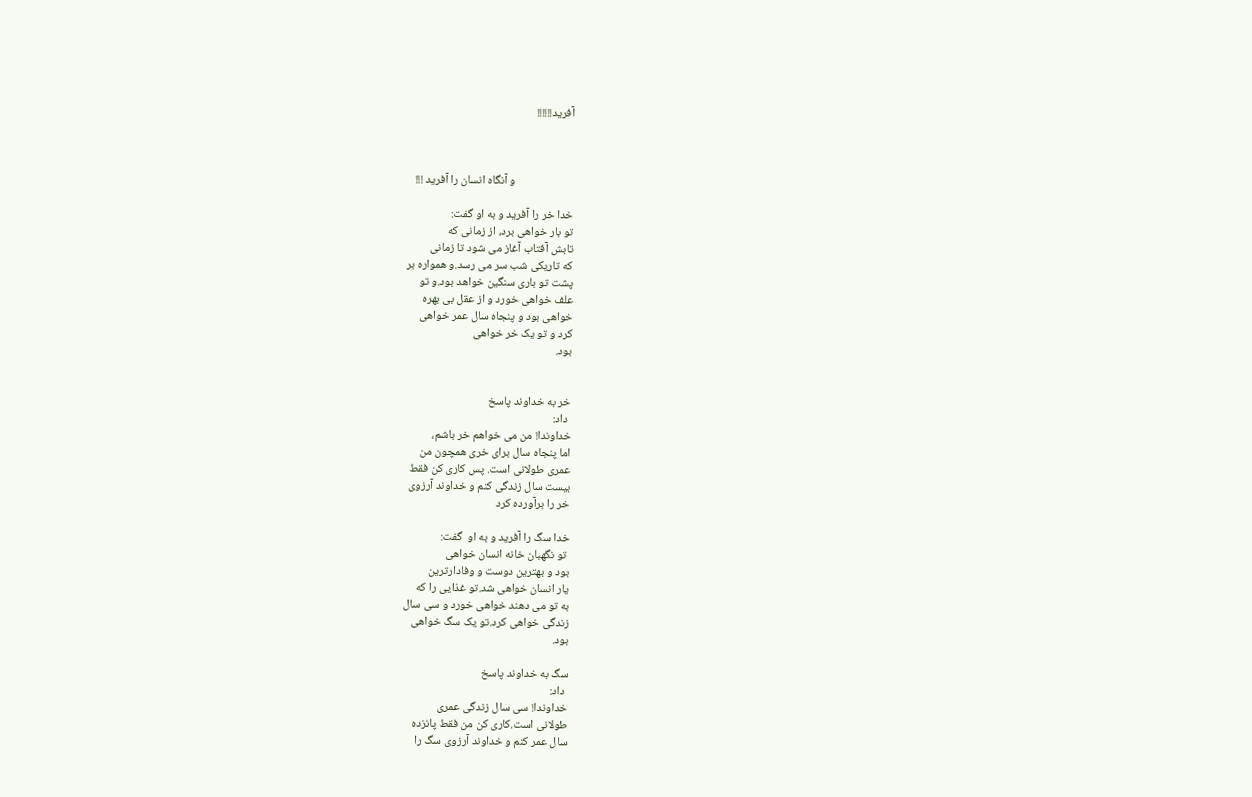آفرید!!!!!!



                      و آنگاه انسان را آفرید !!!

خدا خر را آفرید و به او گفت:
تو بار خواهی برد، از زمانی که
تابش آفتاب آغاز می شود تا زمانی
که تاریکی شب سر می رسد.و همواره بر
پشت تو باری سنگین خواهد بود.و تو
علف خواهی خورد و از عقل بی بهره
خواهی بود و پنجاه سال عمر خواهی
کرد و تو یک خر خواهی
بود.


خر به خداوند پاسخ
 داد:
خداوندا! من می خواهم خر باشم،
اما پنجاه سال برای خری همچون من
عمری طولانی است. پس کاری کن فقط
بیست سال زندگی کنم و خداوند آرزوی
خر را برآورده کرد

خدا سگ را آفرید و به او  گفت:
 تو نگهبان خانه انسان خواهی
بود و بهترین دوست و وفادارترین
یار انسان خواهی شد.تو غذایی را که
به تو می دهند خواهی خورد و سی سال
زندگی خواهی کرد.تو یک سگ خواهی
بود.

سگ به خداوند پاسخ
 داد:
خداوندا! سی سال زندگی عمری
طولانی است.کاری کن من فقط پانزده
سال عمر کنم و خداوند آرزوی سگ را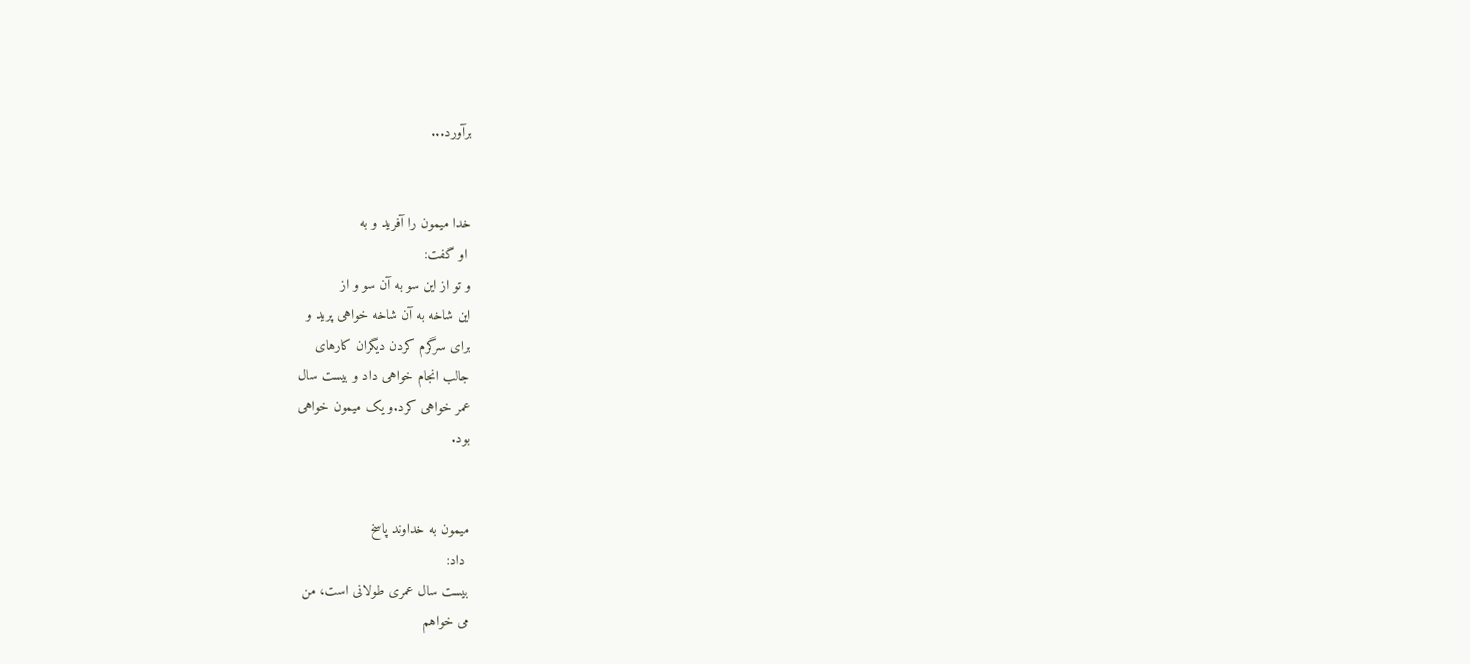برآورد...


خدا میمون را آفرید و به
 او گفت:
و تو از این سو به آن سو و از
این شاخه به آن شاخه خواهی پرید و
برای سرگرم کردن دیگران کارهای
جالب انجام خواهی داد و بیست سال
عمر خواهی کرد.و یک میمون خواهی
بود.


میمون به خداوند پاسخ
 داد:
بیست سال عمری طولانی است، من
می خواهم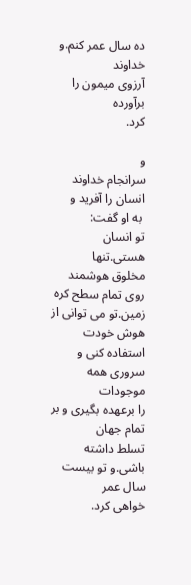ده سال عمر کنم.و خداوند
آرزوی میمون را برآورده
کرد.

و
سرانجام خداوند انسان را آفرید و
 به او گفت:
تو انسان هستی.تنها
مخلوق هوشمند روی تمام سطح کره
زمین.تو می توانی از هوش خودت
استفاده کنی و سروری همه موجودات
را برعهده بگیری و بر تمام جهان
تسلط داشته باشی.و تو بیست سال عمر
خواهی کرد.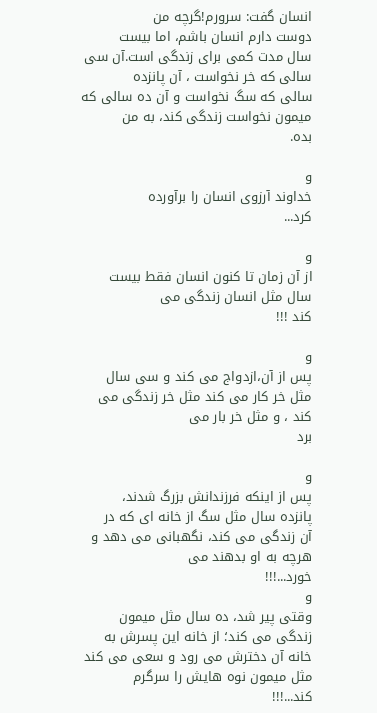انسان گفت: سرورم!گرچه من
دوست دارم انسان باشم، اما بیست
سال مدت کمی برای زندگی است.آن سی
سالی که خر نخواست ، آن پانزده
سالی که سگ نخواست و آن ده سالی که
میمون نخواست زندگی کند، به من
بده.

و
خداوند آرزوی انسان را برآورده
کرد...

و
از آن زمان تا کنون انسان فقط بیست
سال مثل انسان زندگی می
کند !!!

و
پس از آن،ازدواج می کند و سی سال
مثل خر کار می کند مثل خر زندگی می
کند ، و مثل خر بار می
برد

و
پس از اینکه فرزندانش بزرگ شدند،
پانزده سال مثل سگ از خانه ای که در
آن زندگی می کند، نگهبانی می دهد و
هرچه به او بدهند می
خورد...!!!
و
وقتی پیر شد، ده سال مثل میمون
زندگی می کند؛ از خانه این پسرش به
خانه آن دخترش می رود و سعی می کند
مثل میمون نوه هایش را سرگرم
کند...!!!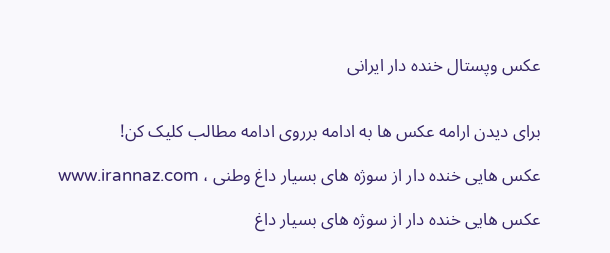عکس وپستال خنده دار ایرانی


برای دیدن ارامه عکس ها به ادامه برروی ادامه مطالب کلیک کن!

عکس هایی خنده دار از سوژه های بسیار داغ وطنی ، www.irannaz.com

عکس هایی خنده دار از سوژه های بسیار داغ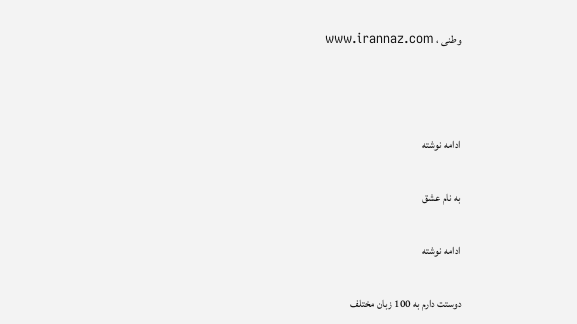وطنی ، www.irannaz.com



ادامه نوشته

به نام عشق

ادامه نوشته

دوستت دارم به 100 زبان مختلف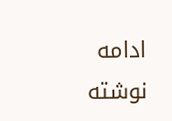ادامه نوشته